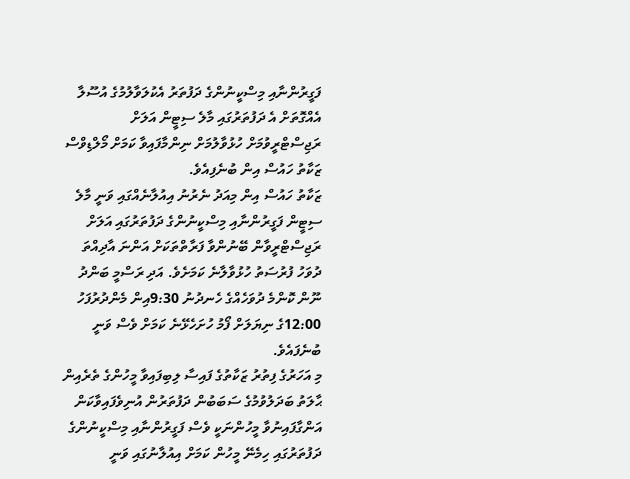ފަގީރުންނާއި މިސްކީނުންގެ ދަފުތަރު އެކުލަވާލުމުގެ އުސޫލާ އެއްގޮތަށް އެ ދަފުތަރުގައި މާލެ ސިޓީން އަލަށް ރަޖިސްޓްރީވުމަށް ހުޅުވާލުމަށް ނިންމާފައިވާ ކަމަށް މޯލްޑިވްސް ޒަކާތު ހައުސް އިން ބުނެފިއެވެ.
ޒަކާތު ހައުސް އިން މިއަދު ނެރުނު އިއުލާނެއްގައި ވަނީ މާލެ ސިޓީން ފަގީރުންނާއި މިސްކީނުންގެ ދަފުތަރުގައި އަލަށް ރަޖިސްޓްރީވާން ބޭނުންވާ ފަރާތްތަކަށް އަންނަ އާދިއްތަ ދުވަހު ފުރުސަތު ހުޅުވާލާނެ ކަމަށެވެ. އަދި ރަސްމީ ބަންދު ނޫން ކޮންމެ ދުވަހެއްގެ ހެނދުނު 9:30އިން މެންދުރުފަހު 12:00ގެ ނިޔަލަށް ފޯމު ހުށަހެޅޭނެ ކަމަށް ވެސް ވަނީ ބުނެފައެވެ.
މި އަހަރުގެ ފިތުރު ޒަކާތުގެ ފައިސާ ލިބިފައިވާ މީހުންގެ ތެރެއިން ޙާލަތު ބަދަލުވުމުގެ ސަބަބުން ދަފުތަރުން އުނިވެފައިވާކަން އަންގާފައިނުވާ މީހުންނަކީ ވެސް ފަގީރުންނާއި މިސްކީނުންގެ ދަފުތަރުގައި ހިމެނޭ މީހުން ކަމަށް އިއުލާނުގައި ވަނީ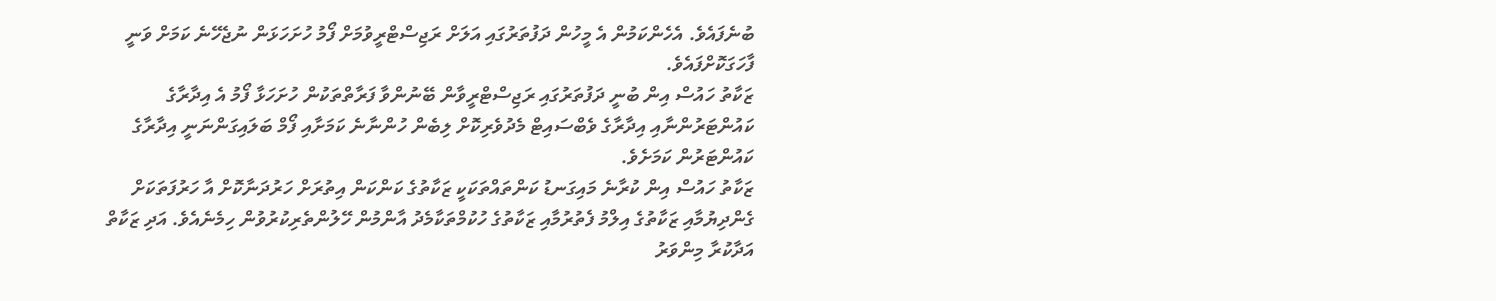ބުނެފައެވެ. އެހެންކަމުން އެ މީހުން ދަފުތަރުގައި އަލަށް ރަޖިސްޓްރީވުމަށް ފޯމު ހުށަހަޅަން ނުޖެހޭނެ ކަމަށް ވަނީ ފާހަގަކޮށްފައެވެ.
ޒަކާތު ހައުސް އިން ބުނީ ދަފުތަރުގައި ރަޖިސްޓްރީވާން ބޭނުންވާ ފަރާތްތަކުން ހުށަހަޅާ ފޯމު އެ އިދާރާގެ ކައުންޓަރުންނާއި އިދާރާގެ ވެބްސައިޓް މެދުވެރިކޮށް ލިބެން ހުންނާނެ ކަމަށާއި ފޯމް ބަލައިގަންނަނީ އިދާރާގެ ކައުންޓަރުން ކަމަށެވެ.
ޒަކާތު ހައުސް އިން ކުރާނެ މައިގަނޑު ކަންތައްތަކަކީ ޒަކާތުގެ ކަންކަން އިތުރަށް ހަރުދަނާކޮށް އާ ހަރުފަތަކަށް ގެންދިޔުމާއި ޒަކާތުގެ އިލްމު ފެތުރުމާއި ޒަކާތުގެ ހުކުމްތަކާމެދު އާންމުން ހޭލުންތެރިކުރުވުން ހިމެނެއެވެ. އަދި ޒަކާތް އަދާކުރާ މިންވަރު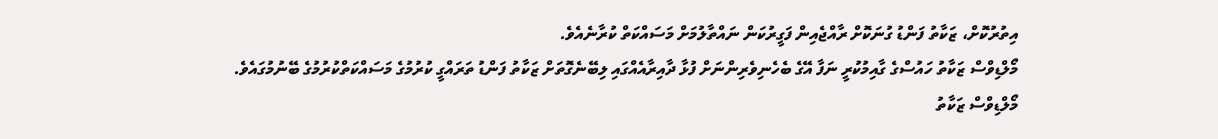އިތުރުކޮށް، ޒަކާތު ފަންޑު ގުނަކޮށް ރާއްޖެއިން ފަގީރުކަން ނައްތާލުމަށް މަސައްކަތް ކުރާނެއެވެ.
މޯލްޑިވްސް ޒަކާތު ހައުސްގެ ގާއިމުކުރީ ނަފާ އޭގެ ބެހެނިވެރިންނަށް ފުޅާ ދާއިރާއެއްގައި ލިބޭނެގޮތަށް ޒަކާތު ފަންޑު ތަރައްގީ ކުރުމުގެ މަސައްކަތްކުރުމުގެ ބޭނުމުގައެވެ.
މޯލްޑިވްސް ޒަކާތު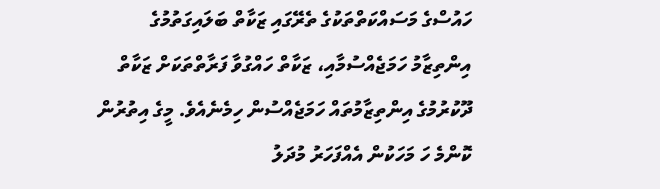ހައުސްގެ މަސައްކަތްތަކުގެ ތެރޭގައި ޒަކާތް ބަލައިގަތުމުގެ އިންތިޒާމު ހަމަޖެއްސުމާއި، ޒަކާތް ހައްގުވާ ފަރާތްތަކަށް ޒަކާތް ދޫކުރުމުގެ އިންތިޒާމުތައް ހަމަޖެއްސުން ހިމެނެއެވެ. މީގެ އިތުރުން ކޮންމެ ހަ މަހަކުން އެއްފަހަރު މުދަލު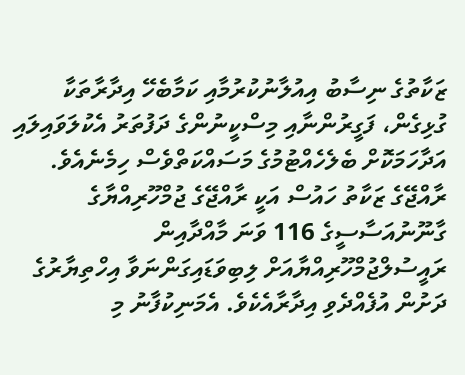ޒަކާތުގެ ނިސާބު އިއުލާނުކުރުމާއި ކަމާބެހޭ އިދާރާތަކާ ގުޅިގެން، ފަގީރުންނާއި މިސްކީނުންގެ ދަފުތަރު އެކުލަވައިލައި އަދާހަމަކޮށް ބެލެހެއްޓުމުގެ މަސައްކަތްވެސް ހިމެނެއެވެ.
ރާއްޖޭގެ ޒަކާތު ހައުސް އަކީ ރާއްޖޭގެ ޖުމްހޫރިއްޔާގެ ގާނޫނުއަސާސީގެ 116 ވަނަ މާއްދާއިން ރައީސުލްޖުމްހޫރިއްޔާއަށް ލިބިވަޑައިގަންނަވާ އިހްތިޔާރުގެ ދަށުން އުފެއްދެވި އިދާރާއެކެވެ. އެމަނިކުފާނު މި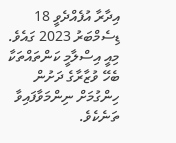އިދާރާ އުފެއްދެވީ 18 ޑިސެމްބަރު 2023 ގައެވެ. މިއީ އިސްލާމީ ކަންތައްތަކާ ބެހޭ ވުޒާރާގެ ދަށުން ހިންގުމަށް ނިންމަވާފައިވާ ތަނެކެވެ.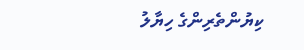ކިޔުންތެރިންގެ ހިޔާލު